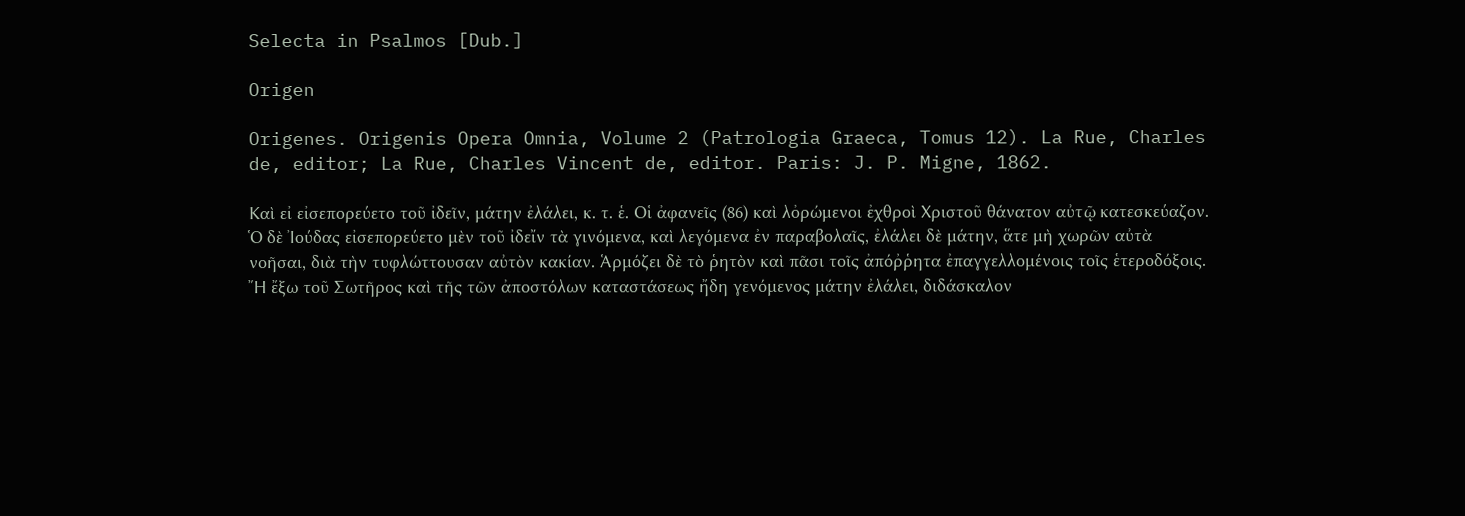Selecta in Psalmos [Dub.]

Origen

Origenes. Origenis Opera Omnia, Volume 2 (Patrologia Graeca, Tomus 12). La Rue, Charles de, editor; La Rue, Charles Vincent de, editor. Paris: J. P. Migne, 1862.

Καὶ εἰ εἰσεπορεύετο τοῦ ἰδεῖν, μάτην ἐλάλει, κ. τ. ἑ. Οἱ ἀφανεῖς (86) καὶ λὀρώμενοι ἐχθροὶ Χριστοῦ θάνατον αὐτῷ κατεσκεύαζον. Ὁ δὲ Ἰούδας εἰσεπορεύετο μὲν τοῦ ἰδεἴν τὰ γινόμενα, καὶ λεγόμενα ἐν παραβολαῖς, ἐλάλει δὲ μάτην, ἅτε μὴ χωρῶν αὐτὰ νοῆσαι, διὰ τὴν τυφλώττουσαν αὐτὸν κακίαν. Ἁρμόζει δὲ τὸ ῥητὸν καὶ πᾶσι τοῖς ἀπόῤῥητα ἐπαγγελλομένοις τοῖς ἑτεροδόξοις. Ἤ ἔξω τοῦ Σωτῆρος καὶ τῆς τῶν ἀποστόλων καταστάσεως ἤδη γενόμενος μάτην ἐλάλει, διδάσκαλον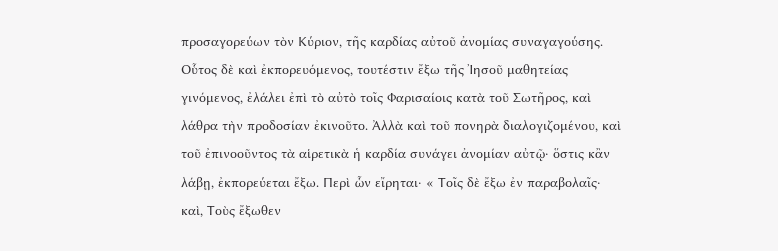προσαγορεύων τὸν Κύριον, τῆς καρδίας αὐτοῦ ἀνομίας συναγαγούσης. Οὗτος δὲ καὶ ἐκπορευόμενος, τουτέστιν ἔξω τῆς Ἰησοῦ μαθητείας γινόμενος, ἐλάλει ἐπὶ τὸ αὐτὸ τοῖς Φαρισαίοις κατὰ τοῦ Σωτῆρος, καὶ λάθρα τὴν προδοσίαν ἐκινοῦτο. Ἀλλὰ καὶ τοῦ πονηρὰ διαλογιζομένου, καὶ τοῦ ἐπινοοῦντος τὰ αἱρετικὰ ἡ καρδία συνάγει ἀνομίαν αὐτῷ· ὅστις κἂν λάβῃ, ἐκπορεύεται ἔξω. Περὶ ὧν εἴρηται· « Τοῖς δὲ ἔξω ἐν παραβολαῖς· καὶ, Τοὺς ἔξωθεν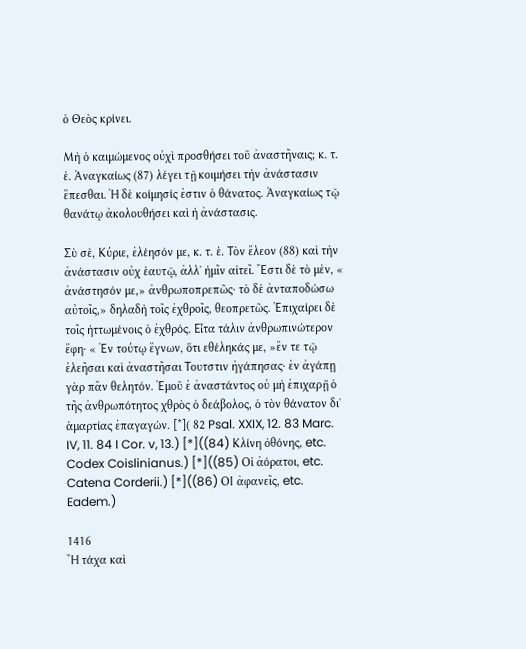ὁ Θεὸς κρίνει.

Μὴ ὁ καιμώμενος οὐχὶ προσθήσει τοῦ ἀναστῆναις; κ. τ. ἑ. Ἀναγκαίως (87) λέγει τῇ κοιμήσει τὴν ἀνάστασιν ἕπεσθαι. Ἡ δὲ κοίμησίς ἐστιν ὁ θάνατος. Ἀναγκαίως τῷ θανάτῳ ἀκολουθήσει καὶ ἡ ἀνάστασις.

Σὺ σὲ, Κύριε, ἐλέησόν με, κ. τ. ἑ. Τὸν ἔλεον (88) καὶ τὴν ἀνάστασιν οὐχ ἑαυτῷ, ἀλλʼ ἡμῖν αἰτεῖ. Ἔστι δὲ τὸ μὲν, « ἀνάστησόν με,» ἀνθρωποπρεπῶς· τὸ δὲ ἀνταποδώσω αὐτοῖς,» δηλαδὴ τοῖς ἐχθροῖς, θεοπρετῶς. Ἐπιχαίρει δὲ τοῖς ἡττωμένοις ὁ ἐχθρός. Εἶτα τάλιν ἀνθρωπινώτερον ἔφη· « Ἐν τούτῳ ἔγνων, ὅτι εθέληκάς με, »ἔν τε τῷ ἐλεῆσαι καὶ ἀναστῆσαι Τουτστιν ἠγάπησας· ἐν ἀγάπῃ γὰρ πᾶν θελητόν. Ἐμοῦ ἐ ἀναστάντος οὐ μὴ ἐπιχαρᾕ ὁ τῆς ἀνθρωπότητος χθρὸς ὁ δεάβολος, ὁ τὸν θάνατον διʼ ἁμαρτίας ἐπαγαγών. [*]( 82 Psal. XXIX, 12. 83 Marc. IV, 11. 84 I Cor. v, 13.) [*]((84) Κλίνη ὀθόνης, etc. Codex Coislinianus.) [*]((85) Οἱ ἀόρατοι, etc. Catena Corderii.) [*]((86) ΟI ἀφανεῖς, etc. Eadem.)

1416
Ἤ τάχα καὶ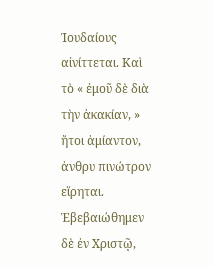Ἰουδαίους αἰνίττεται. Καὶ τὸ « ἐμοῦ δὲ διὰ τὴν ἀκακίαν, » ἤτοι ἀμίαντον, ἀνθρυ πινώτρον εἵρηται. Ἐβεβαιώθημεν δὲ ἐν Χριστῷ,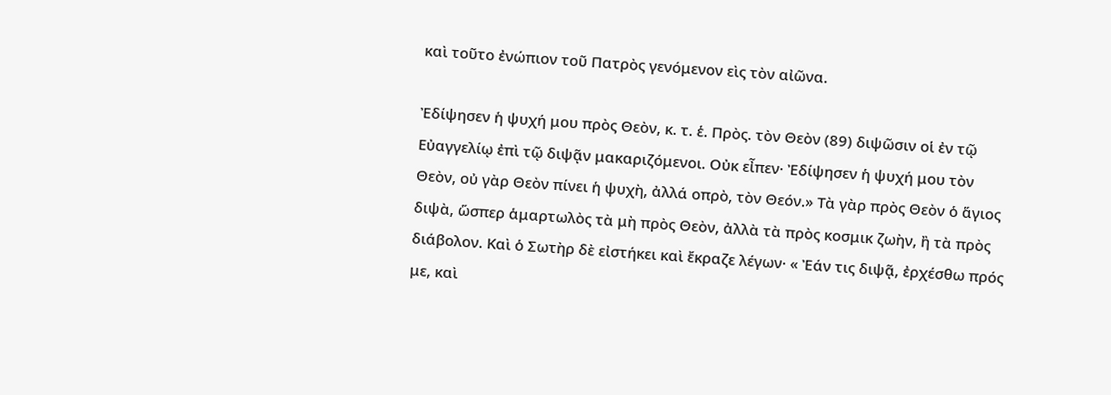καὶ τοῦτο ἐνώπιον τοῦ Πατρὸς γενόμενον εὶς τὸν αἰῶνα.

Ἐδίψησεν ἡ ψυχή μου πρὸς Θεὸν, κ. τ. ἑ. Πρὸς. τὸν Θεὸν (89) διψῶσιν οἱ ἐν τῷ Εὐαγγελίῳ ἐπὶ τῷ διψᾷν μακαριζόμενοι. Οὐκ εἶπεν· Ἐδίψησεν ἡ ψυχή μου τὸν Θεὸν, οὐ γὰρ Θεὸν πίνει ἡ ψυχὴ, ἀλλά οπρὸ, τὸν Θεόν.» Τὰ γὰρ πρὸς Θεὸν ὁ ἅγιος διψὰ, ὥσπερ ἁμαρτωλὸς τὰ μὴ πρὸς Θεὸν, ἀλλὰ τὰ πρὸς κοσμικ ζωὴν, ἢ τὰ πρὸς διάβολον. Καὶ ὁ Σωτὴρ δὲ εἰστήκει καὶ ἔκραζε λέγων· « Ἐάν τις διψᾷ, ἐρχέσθω πρός με, καὶ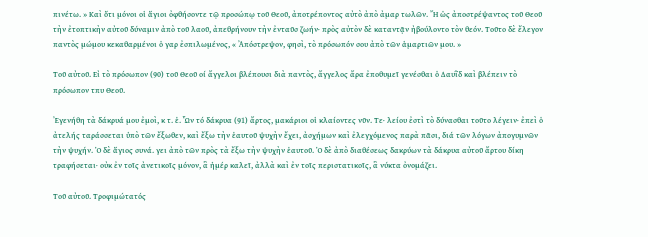πινέτω. » Καὶ ὅτι μόνοι οἱ ἅγιοι ὀφθήσοντε τῷ προσώπῳ τοῦ Θεοῦ, ἀποτρέποντος αὐτὸ ἀπὸ ἀμαρ τωλῶν. Ἤ ὡς ἀποστρέψαντος τοῦ Θεοῦ τὴν ἐτοπτικὴν αὐτοῦ δύναμιν ἀπὸ τοῦ λαοῦ, ἀπεθρήνουν τὴν ἐνταῦσ ζωήν· πρὸς αὐτὸν δὲ καταντᾷν ἠβούλοντο τὸν θεόν. Τοῦτο δὲ ἔλεγον παντὸς μώμου κεκαθαρμένοι ὁ γαρ ἐσπιλωμένος, « Ἀπόστρεψον, φησὶ, τὸ πρόσωπόν σου ἀπὸ τῶν ἁμαρτιῶν μου. »

Τοῦ αὐτοῦ. Εἰ τὸ πρόσωπον (90) τοῦ Θεοῦ οί ἄγγελοι βλέπουσι διὰ παντὸς, ἄγγελος ἄρα ἐποθυμεῖ γενέσθαι ὁ Δαυῒδ καὶ βλέπειν τὸ πρόσωπον τπυ Θεοῦ.

Ἐγενήθη τὰ δάκρυά μου ἐμοὶ, κ τ. ἑ. Ὧν τό δάκρυα (91) ἄρτος, μακάριοι οἱ κλαίοντες νῦν. Τε· λείου ἐστὶ τὸ δύνασθαι τοῦτο λέγειν· ἐπεὶ ὁ ἀτελής ταράσσεται ὑπὸ τῶν ἔξωθεν, καὶ ἔξω τὴν ἑαυτοῦ ψυχὴν ἔχει, ἀσχήμων καὶ ἐλεγχόμενος παρὰ πᾶσι, διά τῶν λόγων ἀπογυμνῶν τὴν ψυχήν. Ὁ δὲ ἅγιος συνά. γει ἀπὸ τῶν πρὸς τὰ ἔξω τὴν ψυχὴν ἑαυτοῦ. Ὁ δὲ ἀπὸ διαθέσεως δακρύων τὰ δάκρυα αὐτοῦ ἄρτου δίκη τραφήσεται· οὐκ ἐν τοῖς ἀνετικοῖς μόνον, ἃ ἡμέρ καλεῖ, ἀλλὰ καὶ ἐν τοῖς περιστατικοῖς, ἃ νύκτα ὀνομάζει.

Τοῦ αὐτοῦ. Τροφιμώτατός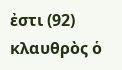ἐστι (92) κλαυθρὸς ὁ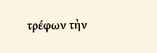τρέφων τὴν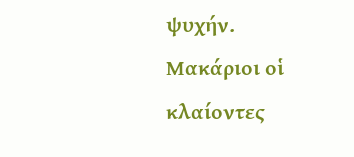ψυχήν. Μακάριοι οἱ κλαίοντες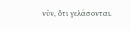νῦν, ὅτι γελάσονται.